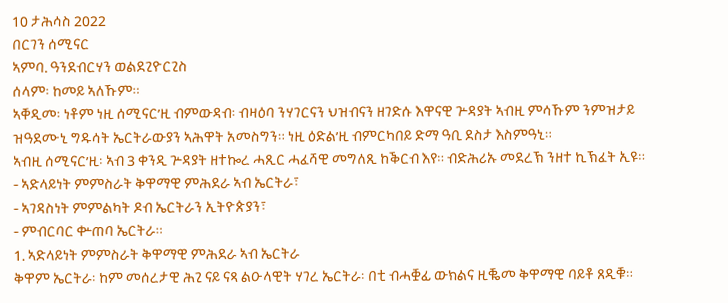10 ታሕሳስ 2022
በርገን ሰሚናር
ኣምባ. ዓንደብርሃን ወልደጊዮርጊስ
ሰላም፡ ከመይ ኣለኹም።
ኣቐዲመ፡ ነቶም ነዚ ሰሚናር’ዚ ብምውዳብ፡ ብዛዕባ ንሃገርናን ህዝብናን ዘገድሱ እዋናዊ ጕዳያት ኣብዚ ምሳኹም ንምዝታይ ዝዓደሙኒ ግዱሳት ኤርትራውያን ኣሕዋት አመስግን። ነዚ ዕድል’ዚ ብምርካበይ ድማ ዓቢ ደስታ እስምዓኒ።
ኣብዚ ሰሚናር’ዚ፡ ኣብ 3 ቀንዲ ጕዳያት ዘተኰረ ሓጺር ሓፈሻዊ መግለጺ ከቕርብ እየ። ብድሕሪኡ መደረኽ ንዘተ ኪኽፈት ኢዩ።
- ኣድላይነት ምምስራት ቅዋማዊ ምሕደራ ኣብ ኤርትራ፣
- ኣገዳስነት ምምልካት ዶብ ኤርትራን ኢትዮጵያን፣
- ምብርባር ቍጠባ ኤርትራ።
1. ኣድላይነት ምምስራት ቅዋማዊ ምሕደራ ኣብ ኤርትራ
ቅዋም ኤርትራ፡ ከም መሰረታዊ ሕጊ ናይ ናጻ ልዑላዊት ሃገረ ኤርትራ፡ በቲ ብሓቛፊ ውክልና ዚቘመ ቅዋማዊ ባይቶ ጸዲቑ።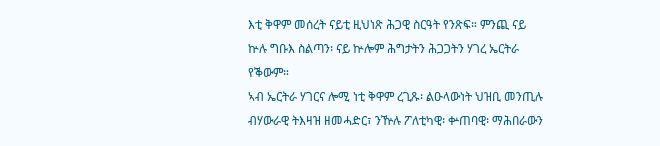እቲ ቅዋም መሰረት ናይቲ ዚህነጽ ሕጋዊ ስርዓት የንጽፍ። ምንጪ ናይ ኵሉ ግቡእ ስልጣን፡ ናይ ኵሎም ሕግታትን ሕጋጋትን ሃገረ ኤርትራ የቕውም።
ኣብ ኤርትራ ሃገርና ሎሚ ነቲ ቅዋም ረጊጹ፡ ልዑላውነት ህዝቢ መንጢሉ ብሃውራዊ ትእዛዝ ዘመሓድር፣ ንዅሉ ፖለቲካዊ፡ ቍጠባዊ፡ ማሕበራውን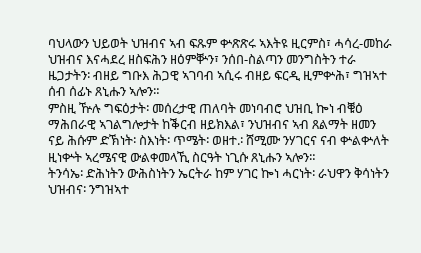ባህላውን ህይወት ህዝብና ኣብ ፍጹም ቍጽጽሩ ኣእትዩ ዚርምስ፣ ሓሳረ-መከራ ህዝብና እናሓደረ ዘስፍሕን ዘዕምቝን፣ ንሰበ-ስልጣን መንግስትን ተራ ዜጋታትን፡ ብዘይ ግቡእ ሕጋዊ ኣገባብ ኣሲሩ ብዘይ ፍርዲ ዚምቍሕ፣ ግዝኣተ ሰብ ሰፊኑ ጸኒሑን ኣሎን።
ምስዚ ዅሉ ግፍዕታት፡ መሰረታዊ ጠለባት መነባብሮ ህዝቢ ኰነ ብቑዕ ማሕበራዊ ኣገልግሎታት ከቕርብ ዘይክእል፣ ንህዝብና ኣብ ጸልማት ዘመን ናይ ሕሱም ድኽነት፡ ስእነት፡ ጥሜት፡ ወዘተ.፡ ሸሚሙ ንሃገርና ናብ ቍልቍለት ዚነቍት ኣረሜናዊ ውልቀመላኺ ስርዓት ነጊሱ ጸኒሑን ኣሎን።
ትንሳኤ፡ ድሕነትን ውሕስነትን ኤርትራ ከም ሃገር ኰነ ሓርነት፡ ራህዋን ቅሳነትን ህዝብና፡ ንግዝኣተ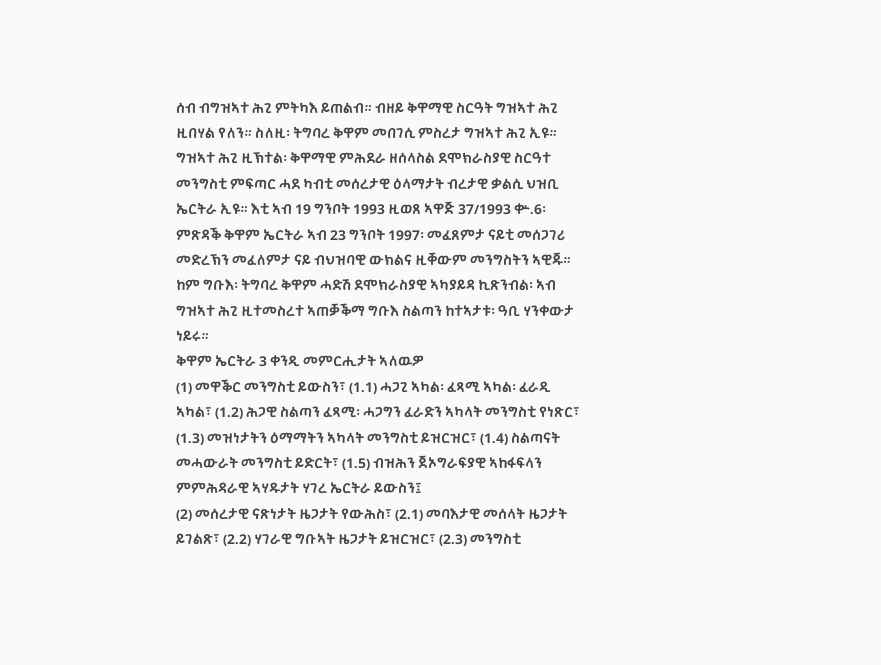ሰብ ብግዝኣተ ሕጊ ምትካእ ይጠልብ። ብዘይ ቅዋማዊ ስርዓት ግዝኣተ ሕጊ ዚበሃል የለን። ስለዚ፡ ትግባረ ቅዋም መበገሲ ምስረታ ግዝኣተ ሕጊ ኢዩ።
ግዝኣተ ሕጊ ዚኽተል፡ ቅዋማዊ ምሕደራ ዘሰላስል ደሞክራስያዊ ስርዓተ መንግስቲ ምፍጣር ሓደ ካብቲ መሰረታዊ ዕላማታት ብረታዊ ቃልሲ ህዝቢ ኤርትራ ኢዩ። እቲ ኣብ 19 ግንቦት 1993 ዚወጸ ኣዋጅ 37/1993 ቍ.6፡ ምጽዳቕ ቅዋም ኤርትራ ኣብ 23 ግንቦት 1997፡ መፈጸምታ ናይቲ መሰጋገሪ መድረኽን መፈለምታ ናይ ብህዝባዊ ውክልና ዚቐውም መንግስትን ኣዊጁ። ከም ግቡእ፡ ትግባረ ቅዋም ሓድሽ ደሞክራስያዊ ኣካያይዳ ኪጽንብል፡ ኣብ ግዝኣተ ሕጊ ዚተመስረተ ኣጠቓቕማ ግቡእ ስልጣን ከተኣታቱ፡ ዓቢ ሃንቀውታ ነይሩ።
ቅዋም ኤርትራ 3 ቀንዲ መምርሒታት ኣለዉዎ
(1) መዋቕር መንግስቲ ይውስን፣ (1.1) ሓጋጊ ኣካል፡ ፈጻሚ ኣካል፡ ፈራዲ ኣካል፣ (1.2) ሕጋዊ ስልጣን ፈጻሚ፡ ሓጋግን ፈራድን ኣካላት መንግስቲ የነጽር፣ (1.3) መዝነታትን ዕማማትን ኣካላት መንግስቲ ይዝርዝር፣ (1.4) ስልጣናት መሓውራት መንግስቲ ይድርት፣ (1.5) ብዝሕን ጀኦግራፍያዊ ኣከፋፍላን ምምሕዳራዊ ኣሃዱታት ሃገረ ኤርትራ ይውስን፤
(2) መሰረታዊ ናጽነታት ዜጋታት የውሕስ፣ (2.1) መባእታዊ መሰላት ዜጋታት ይገልጽ፣ (2.2) ሃገራዊ ግቡኣት ዜጋታት ይዝርዝር፣ (2.3) መንግስቲ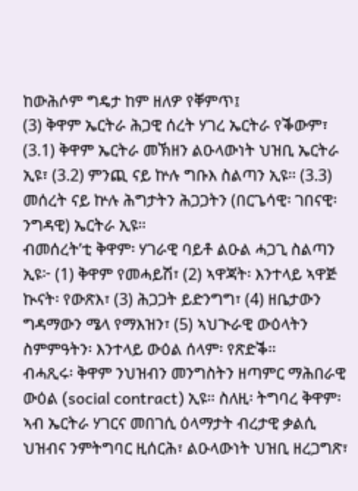ከውሕሶም ግዴታ ከም ዘለዎ የቐምጥ፤
(3) ቅዋም ኤርትራ ሕጋዊ ሰረት ሃገረ ኤርትራ የቕውም፣ (3.1) ቅዋም ኤርትራ መኽዘን ልዑላውነት ህዝቢ ኤርትራ ኢዩ፣ (3.2) ምንጪ ናይ ኵሉ ግቡእ ስልጣን ኢዩ። (3.3) መሰረት ናይ ኵሉ ሕግታትን ሕጋጋትን (በርጌሳዊ፡ ገበናዊ፡ ንግዳዊ) ኤርትራ ኢዩ።
ብመሰረት’ቲ ቅዋም፡ ሃገራዊ ባይቶ ልዑል ሓጋጊ ስልጣን ኢዩ፦ (1) ቅዋም የመሓይሽ፣ (2) ኣዋጃት፡ እንተላይ ኣዋጅ ኲናት፡ የውጽእ፣ (3) ሕጋጋት ይድንግግ፣ (4) ዘቤታውን ግዳማውን ሜላ የማእዝን፣ (5) ኣህጒራዊ ውዕላትን ስምምዓትን፡ እንተላይ ውዕል ሰላም፡ የጽድቕ።
ብሓጺሩ፡ ቅዋም ንህዝብን መንግስትን ዘጣምር ማሕበራዊ ውዕል (social contract) ኢዩ። ስለዚ፡ ትግባረ ቅዋም፡ ኣብ ኤርትራ ሃገርና መበገሲ ዕላማታት ብረታዊ ቃልሲ ህዝብና ንምትግባር ዚሰርሕ፣ ልዑላውነት ህዝቢ ዘረጋግጽ፣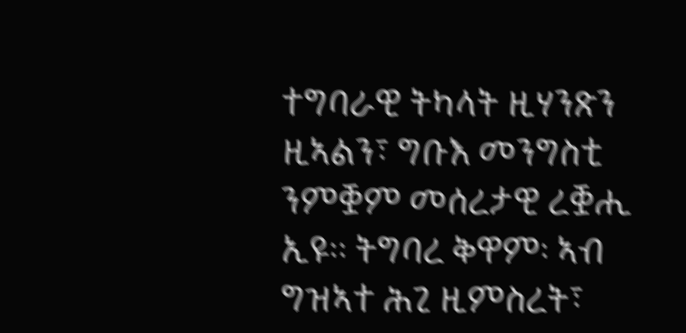ተግባራዊ ትካላት ዚሃንጽን ዚኣልን፣ ግቡእ መንግስቲ ንምቛም መሰረታዊ ረቛሒ ኢዩ። ትግባረ ቅዋም፡ ኣብ ግዝኣተ ሕጊ ዚምስረት፣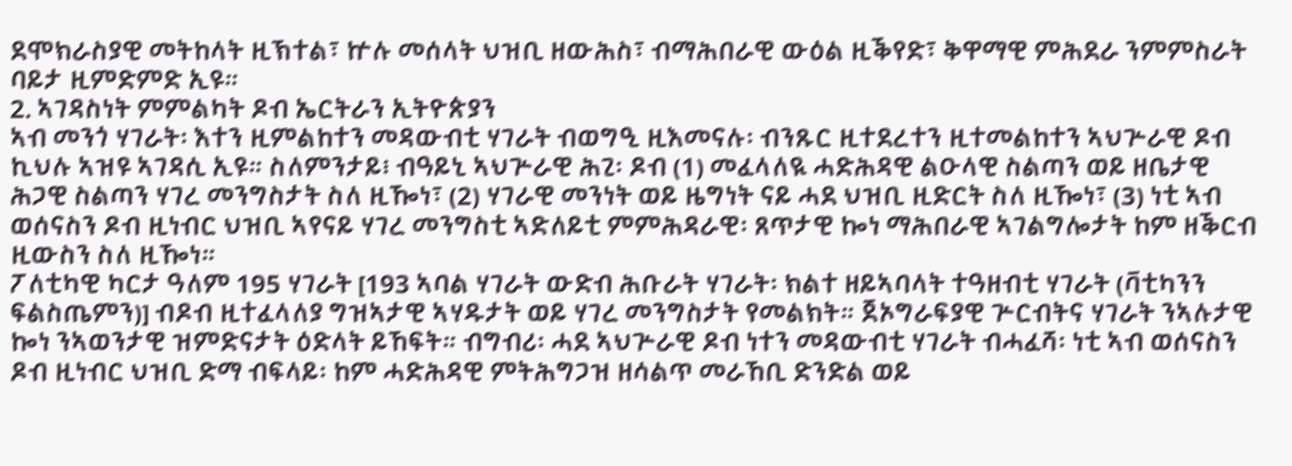ደሞክራስያዊ መትከላት ዚኽተል፣ ኵሉ መሰላት ህዝቢ ዘውሕስ፣ ብማሕበራዊ ውዕል ዚቕየድ፣ ቅዋማዊ ምሕደራ ንምምስራት ባይታ ዚምድምድ ኢዩ።
2. ኣገዳስነት ምምልካት ዶብ ኤርትራን ኢትዮጵያን
ኣብ መንጎ ሃገራት፡ እተን ዚምልከተን መዳውብቲ ሃገራት ብወግዒ ዚእመናሉ፡ ብንጹር ዚተደረተን ዚተመልከተን ኣህጕራዊ ዶብ ኪህሉ ኣዝዩ ኣገዳሲ ኢዩ። ስለምንታይ፧ ብዓይኒ ኣህጕራዊ ሕጊ፡ ዶብ (1) መፈላለዪ ሓድሕዳዊ ልዑላዊ ስልጣን ወይ ዘቤታዊ ሕጋዊ ስልጣን ሃገረ መንግስታት ስለ ዚዀነ፣ (2) ሃገራዊ መንነት ወይ ዜግነት ናይ ሓደ ህዝቢ ዚድርት ስለ ዚዀነ፣ (3) ነቲ ኣብ ወሰናስን ዶብ ዚነብር ህዝቢ ኣየናይ ሃገረ መንግስቲ ኣድለይቲ ምምሕዳራዊ፡ ጸጥታዊ ኰነ ማሕበራዊ ኣገልግሎታት ከም ዘቕርብ ዚውስን ስለ ዚዀነ።
ፖለቲካዊ ካርታ ዓለም 195 ሃገራት [193 ኣባል ሃገራት ውድብ ሕቡራት ሃገራት፡ ክልተ ዘይኣባላት ተዓዘብቲ ሃገራት (ቫቲካንን ፍልስጤምን)] ብዶብ ዚተፈላለያ ግዝኣታዊ ኣሃዱታት ወይ ሃገረ መንግስታት የመልክት። ጀኦግራፍያዊ ጕርብትና ሃገራት ንኣሉታዊ ኰነ ንኣወንታዊ ዝምድናታት ዕድላት ይኸፍት። ብግብሪ፡ ሓደ ኣህጕራዊ ዶብ ነተን መዳውብቲ ሃገራት ብሓፈሻ፡ ነቲ ኣብ ወሰናስን ዶብ ዚነብር ህዝቢ ድማ ብፍላይ፡ ከም ሓድሕዳዊ ምትሕግጋዝ ዘሳልጥ መራኸቢ ድንድል ወይ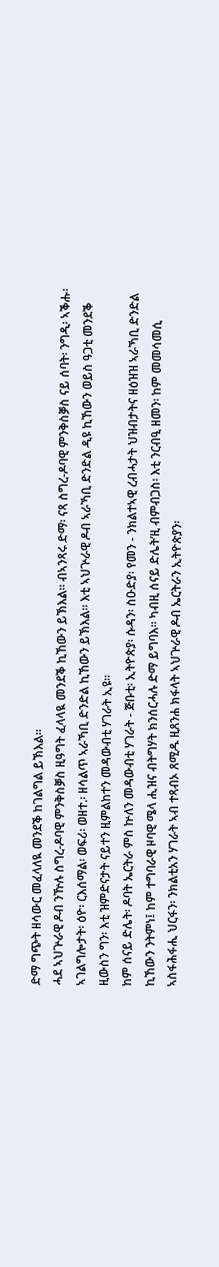ድማ ግጭት ዘሳውር መፈላለዪ መንደቕ ከገልግል ይኽእል።
ሓደ ኣህጕራዊ ዶብ ንዅሉ ስግረ-ዶባዊ ምንቅስቓስ ዚዓግት ፈላላዪ መንደቕ ኪኸውን ይኽእል። ብኣንጻሩ ድማ፡ ናጻ ስግረ-ዶባዊ ምንቅስቓስ ናይ ሰባት፡ ንግዲ፡ ኣቕሑ፡ ኣገልግሎታት፡ ዕዮ፡ ርእሰማል፡ ወፍሪ፡ ወዘተ.፡ ዘሳልጥ ኣራኻቢ ድንድል ኪኸውን ይኽእል። እቲ ኣህጕራዊ ዶብ ኣራኻቢ ድንድል ዲዩ ኪኸውን ወይስ ዓጋቲ መንደቕ ዚውስን ግን፡ እቲ ዝምድናታት ናይተን ዚምልከተን መዳውብቲ ሃገራት ኢዩ።
ከም ሰናይ ድሌት፡ ዶባት ኤርትራ ምስ ኵለን መዳውብቲ ሃገራት - ጅቡቲ፡ ኢትዮጵያ፡ ሱዳን፡ ስዑድያ፡ የመን - ንክልተኣዊ ረብሓታት ህዝብታትና ዘዕዝዝ ኣራኻቢ ድንድል ኪኸውን ንትምነ፤ ከም ተግባራዊ ዞባዊ ሜላ ሒዝና ብትግሃት ክንሰርሓሉ ድማ ይግባእ። ካብዚ ሰናይ ድሌት’ዚ ብምብጋስ፡ እቲ ንርብዒ ዘመን፡ ከም መመሳመሲ ኣስፋሕፋሒ ህርፋን፡ ንክልቲአን ሃገራት ኣብ ተጻብኦ ጸሚዱ ዚጸንሐ ክፋላት ኣህጕራዊ ዶብ ኤርትራን ኢትዮጵያን፡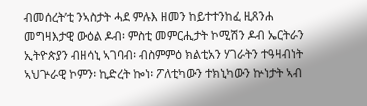ብመሰረት’ቲ ንኣስታት ሓደ ምሉእ ዘመን ከይተተንከፈ ዚጸንሐ መግዛእታዊ ውዕል ዶብ፡ ምስቲ መምርሒታት ኮሚሽን ዶብ ኤርትራን ኢትዮጵያን ብዘሳኒ ኣገባብ፡ ብስምምዕ ክልቲአን ሃገራትን ተዓዛብነት ኣህጕራዊ ኮምን፡ ኪድረት ኰነ፡ ፖለቲካውን ተክኒካውን ኵነታት ኣብ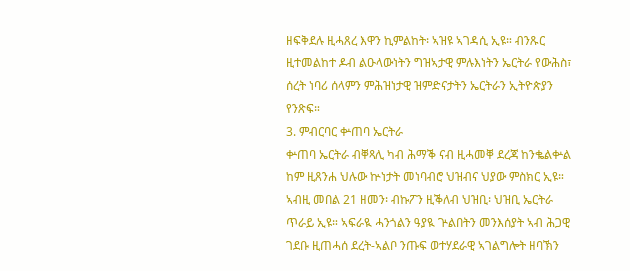ዘፍቅደሉ ዚሓጸረ እዋን ኪምልከት፡ ኣዝዩ ኣገዳሲ ኢዩ። ብንጹር ዚተመልከተ ዶብ ልዑላውነትን ግዝኣታዊ ምሉእነትን ኤርትራ የውሕስ፣ ሰረት ነባሪ ሰላምን ምሕዝነታዊ ዝምድናታትን ኤርትራን ኢትዮጵያን የንጽፍ።
3. ምብርባር ቍጠባ ኤርትራ
ቍጠባ ኤርትራ ብቐጻሊ ካብ ሕማቕ ናብ ዚሓመቐ ደረጃ ከንቈልቍል ከም ዚጸንሐ ህሉው ኵነታት መነባብሮ ህዝብና ህያው ምስክር ኢዩ። ኣብዚ መበል 21 ዘመን፡ ብኩፖን ዚቕለብ ህዝቢ፡ ህዝቢ ኤርትራ ጥራይ ኢዩ። ኣፍራዪ ሓንጎልን ዓያዪ ጕልበትን መንእሰያት ኣብ ሕጋዊ ገደቡ ዚጠሓሰ ደረት-ኣልቦ ንጡፍ ወተሃደራዊ ኣገልግሎት ዘባኽን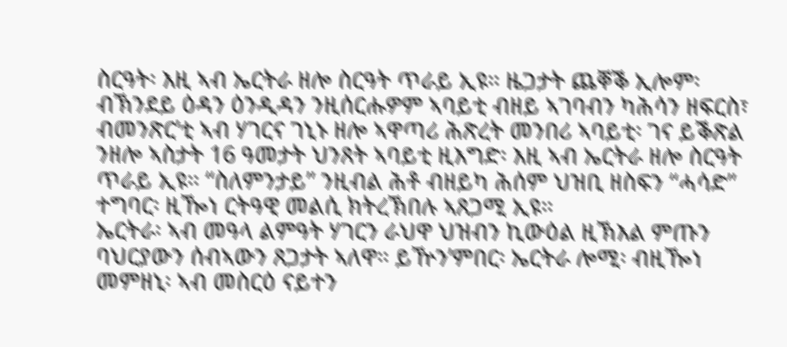ስርዓት፡ እዚ ኣብ ኤርትራ ዘሎ ስርዓት ጥራይ ኢዩ። ዜጋታት ጨቐቕ ኢሎም፡ ብኽንደይ ዕዳን ዕንዲዳን ንዚሰርሑዎም ኣባይቲ ብዘይ ኣገባብን ካሕሳን ዘፍርስ፣ ብመንጽር’ቲ ኣብ ሃገርና ገኒኑ ዘሎ ኣዋጣሪ ሕጽረት መንበሪ ኣባይቲ፡ ገና ይቕጽል ንዘሎ ኣስታት 16 ዓመታት ህንጸት ኣባይቲ ዚእግድ፡ እዚ ኣብ ኤርትራ ዘሎ ስርዓት ጥራይ ኢዩ። “ስለምንታይ” ንዚብል ሕቶ ብዘይካ ሕሰም ህዝቢ ዘስፍን “ሓሳድ” ተግባር፡ ዚዀነ ርትዓዊ መልሲ ክትረኽበሉ ኣጸጋሚ ኢዩ።
ኤርትራ፡ ኣብ መዓላ ልምዓት ሃገርን ራህዋ ህዝብን ኪውዕል ዚኽእል ምጡን ባህርያውን ሰብኣውን ጸጋታት ኣለዋ። ይዅን’ምበር፡ ኤርትራ ሎሚ፡ ብዚዀነ መምዘኒ፡ ኣብ መስርዕ ናይተን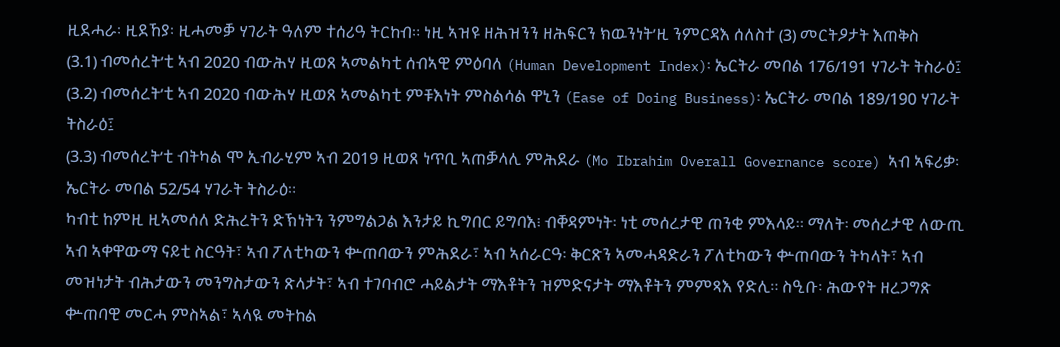ዚደሓራ፡ ዚደኸያ፡ ዚሓመቓ ሃገራት ዓለም ተሰሪዓ ትርከብ። ነዚ ኣዝዩ ዘሕዝንን ዘሕፍርን ክዉንነት’ዚ ንምርዳእ ሰለስተ (3) መርትዖታት እጠቅስ
(3.1) ብመሰረት’ቲ ኣብ 2020 ብውሕሃ ዚወጸ ኣመልካቲ ሰብኣዊ ምዕባለ (Human Development Index)፡ ኤርትራ መበል 176/191 ሃገራት ትስራዕ፤
(3.2) ብመሰረት’ቲ ኣብ 2020 ብውሕሃ ዚወጸ ኣመልካቲ ምቹእነት ምስልሳል ዋኒን (Ease of Doing Business)፡ ኤርትራ መበል 189/190 ሃገራት ትስራዕ፤
(3.3) ብመሰረት’ቲ ብትካል ሞ ኢብራሂም ኣብ 2019 ዚወጸ ነጥቢ ኣጠቓላሊ ምሕደራ (Mo Ibrahim Overall Governance score) ኣብ ኣፍሪቃ፡ ኤርትራ መበል 52/54 ሃገራት ትስራዕ።
ካብቲ ከምዚ ዚኣመሰለ ድሕረትን ድኽነትን ንምግልጋል እንታይ ኪግበር ይግባእ፧ ብቐዳምነት፡ ነቲ መሰረታዊ ጠንቂ ምእላይ። ማለት፡ መሰረታዊ ለውጢ ኣብ ኣቀዋውማ ናይቲ ስርዓት፣ ኣብ ፖለቲካውን ቍጠባውን ምሕደራ፣ ኣብ ኣሰራርዓ፡ ቅርጽን ኣመሓዳድራን ፖለቲካውን ቍጠባውን ትካላት፣ ኣብ መዝነታት ብሕታውን መንግስታውን ጽላታት፣ ኣብ ተገባብሮ ሓይልታት ማእቶትን ዝምድናታት ማእቶትን ምምጻእ የድሊ። ስዒቡ፡ ሕውየት ዘረጋግጽ ቍጠባዊ መርሓ ምስኣል፣ ኣላዪ መትከል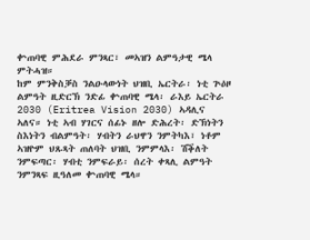ቍጠባዊ ምሕደራ ምንጻር፣ መኣዝን ልምዓታዊ ሜላ ምትሓዝ።
ከም ምንቅስቓስ ንልዑላውነት ህዝቢ ኤርትራ፡ ነቲ ጕዕዞ ልምዓት ዚድርኽ ንድፊ ቍጠባዊ ሜላ፡ ራእይ ኤርትራ 2030 (Eritrea Vision 2030) ኣዳሊና ኣለና። ነቲ ኣብ ሃገርና ሰፊኑ ዘሎ ድሕረት፡ ድኽነትን ስእነትን ብልምዓት፡ ሃብትን ራህዋን ንምትካእ፣ ነቶም ኣዝዮም ህጹጻት ጠለባት ህዝቢ ንምምላእ፡ ሽቕለት ንምፍጣር፡ ሃብቲ ንምፍራይ፡ ሰረት ቀጻሊ ልምዓት ንምንጻፍ ዚዓለመ ቍጠባዊ ሜላ።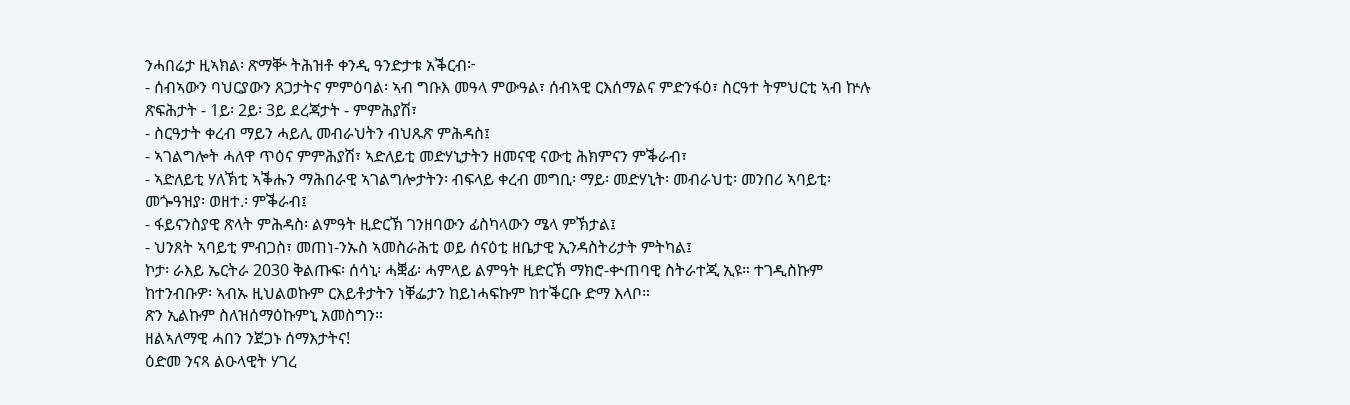ንሓበሬታ ዚኣክል፡ ጽማቝ ትሕዝቶ ቀንዲ ዓንድታቱ አቕርብ፦
- ሰብኣውን ባህርያውን ጸጋታትና ምምዕባል፡ ኣብ ግቡእ መዓላ ምውዓል፣ ሰብኣዊ ርእሰማልና ምድንፋዕ፣ ስርዓተ ትምህርቲ ኣብ ኵሉ ጽፍሕታት - 1ይ፡ 2ይ፡ 3ይ ደረጃታት - ምምሕያሽ፣
- ስርዓታት ቀረብ ማይን ሓይሊ መብራህትን ብህጹጽ ምሕዳስ፤
- ኣገልግሎት ሓለዋ ጥዕና ምምሕያሽ፣ ኣድለይቲ መድሃኒታትን ዘመናዊ ናውቲ ሕክምናን ምቕራብ፣
- ኣድለይቲ ሃለኽቲ ኣቕሑን ማሕበራዊ ኣገልግሎታትን፡ ብፍላይ ቀረብ መግቢ፡ ማይ፡ መድሃኒት፡ መብራህቲ፡ መንበሪ ኣባይቲ፡ መጐዓዝያ፡ ወዘተ.፡ ምቕራብ፤
- ፋይናንስያዊ ጽላት ምሕዳስ፡ ልምዓት ዚድርኽ ገንዘባውን ፊስካላውን ሜላ ምኽታል፤
- ህንጸት ኣባይቲ ምብጋስ፣ መጠነ-ንኡስ ኣመስራሕቲ ወይ ሰናዕቲ ዘቤታዊ ኢንዳስትሪታት ምትካል፤
ኮታ፡ ራእይ ኤርትራ 2030 ቅልጡፍ፡ ሰሳኒ፡ ሓቛፊ፡ ሓምላይ ልምዓት ዚድርኽ ማክሮ-ቍጠባዊ ስትራተጂ ኢዩ። ተገዲስኩም ከተንብቡዎ፡ ኣብኡ ዚህልወኩም ርእይቶታትን ነቐፌታን ከይነሓፍኩም ከተቕርቡ ድማ እላቦ።
ጽን ኢልኩም ስለዝሰማዕኩምኒ አመስግን።
ዘልኣለማዊ ሓበን ንጀጋኑ ሰማእታትና!
ዕድመ ንናጻ ልዑላዊት ሃገረ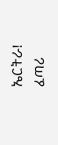ኤርትራ!
ፈጣሪ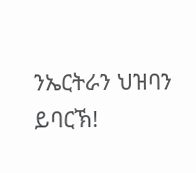ንኤርትራን ህዝባን ይባርኽ!